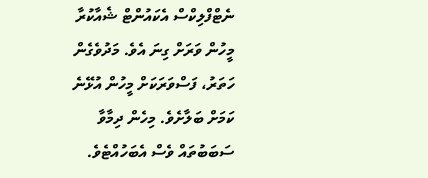ނެޓްފްލިކްސް އެކައުންޓް ޝެއާކުރާ މީހުން ވަރަށް ގިނަ އެވެ. މަދުވެގެން ހަތަރު، ފަސްވަރަކަށް މީހުން އުޅޭނެ ކަމަށް ބަލާށެވެ. މިހެން ދިމާވާ ސަބަބުތައް ވެސް އެބަހުއްޓެވެ.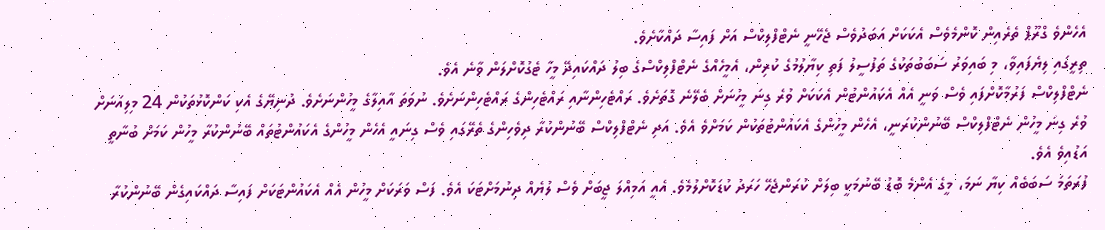އެހެންވެ ގްރޫޕް ތެރެއިން ކޮންމެވެސް އެކަކަށް އަބަދުވެސް ޖެހޭނީ ނެޓްފްލިކްސް އަށް ފައިސާ ދައްކާށެވެ.
ތިރީގައި ލިޔެފައިވާ، މި ބައިވަރު ސަބަބުތަކުގެ ތަފުސީލު ފަތި ކިޔާލުމުގެ ކުރިން، އެމީހެއްގެ ނެޓްފްލިކްސްގެ ބިލު ދައްކައިދޭ މީހާ ޓެގުކޮށްލަން ވާނެ އެވެ.
ނެޓްފްލިކްސް ފަރުމާކޮށްފައި ވެސް ވަނީ އެއް އެކައުންޓުން އެކަކަށް ވުރެ ގިނަ މީހުނަށް ބެލޭނެ ގޮތަށެވެ. ރައްޓެހިންނާއި ރައްޓެހިންގެ ރައްޓެހިންނަށެވެ. ނުވަތަ އާއިލާގެ މީހުންނަށެވެ. ދުނިޔޭގެ އެކި ކަންކޮޅުތަކުން 24 މިލިއަނަށް ވުރެ ގިނަ މީހުން ނެޓްފްލިކްސް ބޭނުންކުރަނީ، އެހެން މީހުންގެ އެކައުންޓުތަކުން ކަމަށްވެ އެވެ. އަދި ނެޓްފްލިކްސް ބޭނުންކުރާ ދިވެހިންގެ ތެރޭގައި ވެސް ގިނައީ އެހެން މީހުންގެ އެކައުންޓުތައް ބޭނުންކުރާ މީހުން ކަމަށް ބުނާތީ އަޑުއިވެ އެވެ.
ފުރަތަމަ ސަބަބެއް ކިޔާ ނަމަ، މީގެ އެންމެ ބޮޑު ބޭނުމަކީ ބިލަށް ކުރަންޖެހޭ ހަރަދު ކުޑަކޮށްލުމެވެ. އެއީ އަމިއްލަ ޖީބަށް ވެސް ލުޔެއް ދިނުމަށްޓަކަ އެވެ. ފަސް ވަރަކަށް މީހުން އެއް އެކައުންޓަކަށް ފައިސާ ދައްކައިގެން ބޭނުންކުރާ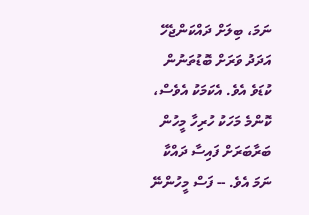ނަމަ، ބިލަށް ދައްކަންޖެހޭ އަދަދު ވަރަށް ބޮޑުތަނުން ކުޑަވެ އެވެ. އެކަމަކު އެވެސް، ކޮންމެ މަހަކު ހުރިހާ މީހުން ބަރާބަރަށް ފައިސާ ދައްކާ ނަމަ އެވެ. -- ފަސް މީހުންނޭ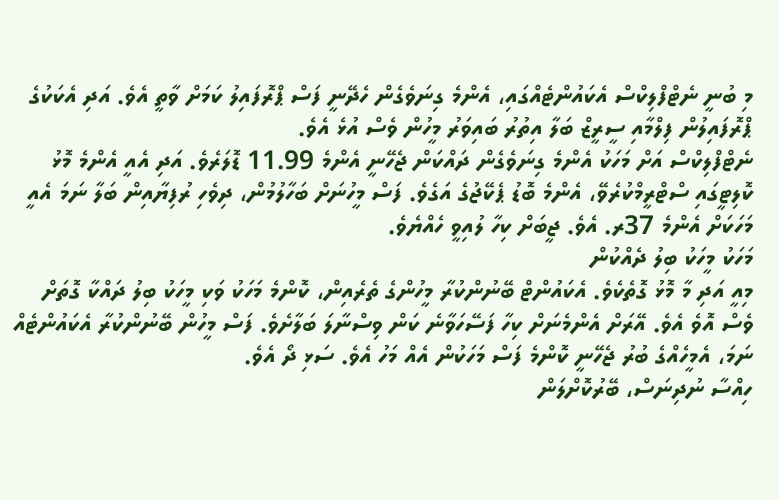މި ބުނީ ނެޓްފްލިކްސް އެކައުންޓެއްގައި، އެންމެ ގިނަވެގެން ހެދޭނީ ފަސް ޕްރޮފައިލު ކަމަށް ވާތީ އެވެ. އަދި އެކަކުގެ ޕްރޮފައިލުން ފިލްމާއި ސީރީޒް ބަލާ އިތުރު ބައިވަރު މީހުން ވެސް އުޅެ އެވެ.
ނެޓްފްލިކްސް އަށް މަހަކު އެންމެ ގިނަވެގެން ދައްކަން ޖެހޭނީ އެންމެ 11.99 ޑޮލަރެވެ. އަދި އެއީ އެންމެ މޮޅު ކޮލިޓީގައި ސްޓްރީމްކުރެވޭ، އެންމެ ބޮޑު ޕެކޭޖުގެ އަގެވެ. ފަސް މީހުނަށް ބަހާލުމުން، ދިވެހި ރުފިޔާއިން ބަލާ ނަމަ އެއީ މަހަކަށް އެންމެ 37ރ. އެވެ. ޖީބަށް ކިހާ ލުއިވީ ހެއްޔެވެ.
މަހަކު މީހަކު ބިލު ދެއްކުން
މިއީ އަދި މާ މޮޅު ގޮތެކެވެ. އެކައުންޓް ބޭނުންކުރާ މީހުންގެ ތެރެއިން، ކޮންމެ މަހަކު ވަކި މީހަކު ބިލު ދައްކާ ގޮތަށް ވެސް އޮވެ އެވެ. އޭރަށް އެންމެނަށް ކިހާ ފަސޭހަވާނެ ކަން ވިސްނާލަ ބަލާށެވެ. ފަސް މީހުން ބޭނުންކުރާ އެކައުންޓެއް ނަމަ، އެމީހެއްގެ ބުރު ޖެހޭނީ ކޮންމެ ފަސް މަހަކުން އެއް މަހު އެވެ. ސަޅި ދޯ އެވެ.
ހިއްސާ ނުދިނަސް، ބޭރުކޮށްލަން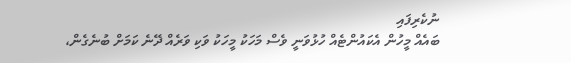ނުކެރިފައި
ބައެއް މީހުން އެކައުންޓެއް ހުޅުވަނީ ވެސް މަހަކު މީހަކު ވަކި ވަރެއް ދޭނެ ކަމަށް ބުނެގެން،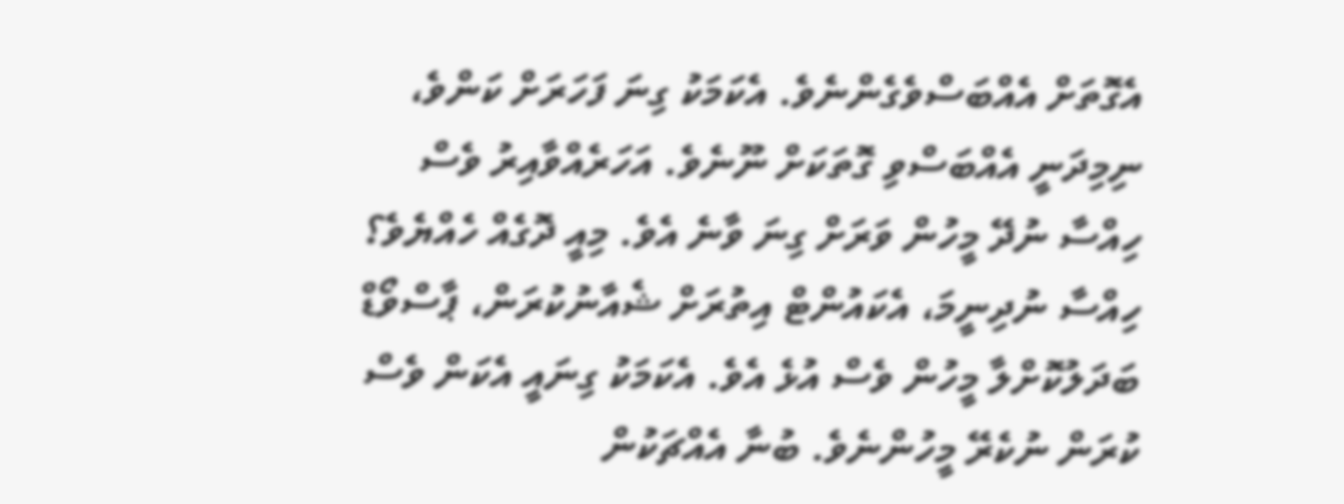އެގޮތަށް އެއްބަސްވެގެންނެވެ. އެކަމަކު ގިނަ ފަހަރަށް ކަންވެ، ނިމިދަނީ އެއްބަސްވި ގޮތަކަށް ނޫނެވެ. އަހަރެއްވާއިރު ވެސް ހިއްސާ ނުދޭ މީހުން ވަރަށް ގިނަ ވާނެ އެވެ. މިއީ ދޮގެއް ހެއްޔެވެ؟
ހިއްސާ ނުދިނީމަ، އެކައުންޓް އިތުރަށް ޝެއާނުކުރަން، ޕާސްވޯޑް ބަދަލުކޮށްލާ މީހުން ވެސް އުޅެ އެވެ. އެކަމަކު ގިނައީ އެކަން ވެސް ކުރަން ނުކެރޭ މީހުންނެވެ. ބުނާ އެއްޗަކުން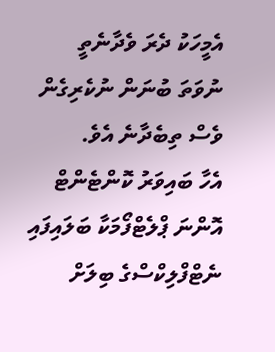އެމީހަކު ދެރަ ވެދާނެތީ ނުވަތަ ބުނަން ނުކެރިގެން ވެސް ތިބެދާނެ އެވެ.
އެހާ ބައިވަރު ކޮންޓެންޓް އޮންނަ ޕްލެޓްފޯމަކާ ބަލައިފައި ނެޓްފްލިކްސްގެ ބިލަށް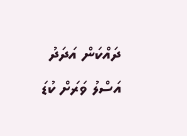ދައްކަން އަދަދު އަސްލު ވަރަށް ކުޑަ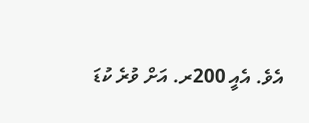އެވެ. އެއީ 200ރ. އަށް ވުރެ ކުޑަ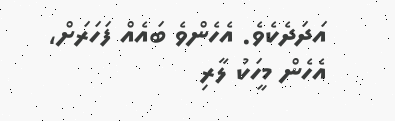އަދަދެކެވެ. އެހެންވެ ބައެއް ފަހަރަށް، އެހެން މީހަކު ލާރި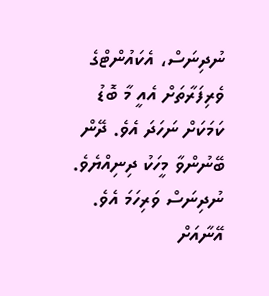ނުދިނަސް، އެކައުންޓްގެ ވެރިފަރާތަށް އެއީ މާ ބޮޑު ކަމަކަށް ނަހަދަ އެވެ. ދޭން ބޭނުންވާ މީހަކު ދިނިއްޔެވެ. ނުދިނަސް ވަރިހަމަ އެވެ. އޭނާއަށް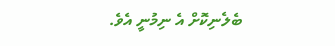ބެލެނިކޮށް އެ ނިމުނީ އެވެ.